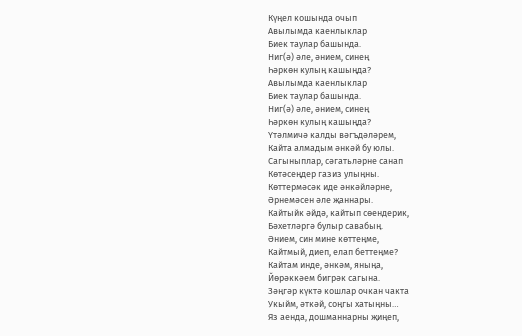Күңел кошында очып
Авылымда каенлыклар
Биек таулар башында.
Ниг(ә) әле, әнием, синең
Һәркөн кулың кашыңда?
Авылымда каенлыклар
Биек таулар башында.
Ниг(ә) әле, әнием, синең
Һәркөн кулың кашыңда?
Үтәлмичә калды вәгъдәләрем,
Кайта алмадым әнкәй бу юлы.
Сагыныплар, сәгатьләрне санап
Көтәсеңдер газиз улыңны.
Көттермәсәк иде әнкәйләрне,
Әрнемәсен әле җаннары.
Кайтыйк әйдә, кайтып сөендерик,
Бәхетләргә булыр савабың.
Әнием, син мине көттеңме,
Кайтмый, диеп, елап беттеңме?
Кайтам инде, әнкәм, яныңа,
Йөрәккәем бигрәк сагына.
Зәңгәр күктә кошлар очкан чакта
Укыйм, әткәй, соңгы хатыңны…
Яз аенда, дошманнарны җиңеп,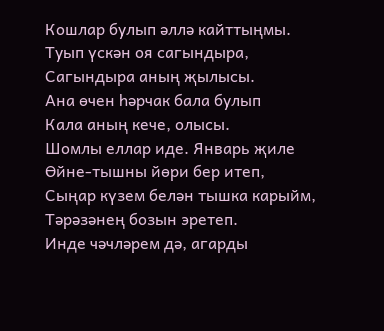Кошлар булып әллә кайттыңмы.
Туып үскән оя сагындыра,
Сагындыра аның җылысы.
Ана өчен һәрчак бала булып
Кала аның кече, олысы.
Шомлы еллар иде. Январь җиле
Өйне-тышны йөри бер итеп,
Сыңар күзем белән тышка карыйм,
Тәрәзәнең бозын эретеп.
Инде чәчләрем дә, агарды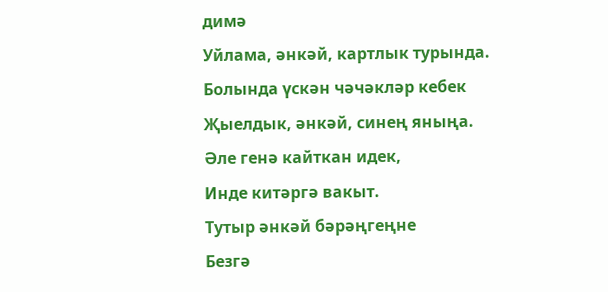димә
Уйлама, әнкәй, картлык турында.
Болында үскән чәчәкләр кебек
Җыелдык, әнкәй, синең яныңа.
Әле генә кайткан идек,
Инде китәргә вакыт.
Тутыр әнкәй бәрәңгеңне
Безгә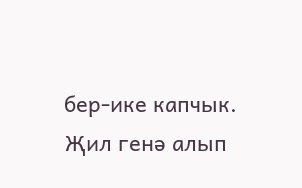бер-ике капчык.
Җил генә алып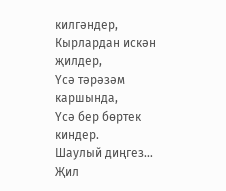килгәндер,
Кырлардан искән җилдер,
Үсә тәрәзәм каршында,
Үсә бер бөртек киндер.
Шаулый диңгез…
Җил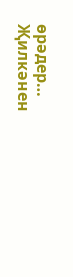өрәдер…
Җилкәнен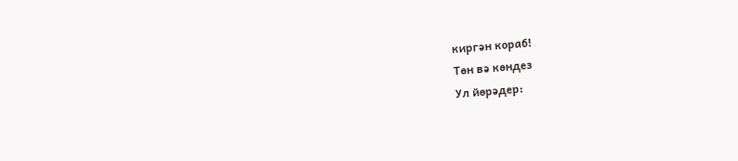киргән кораб!
Төн вә көндез
Ул йөрәдер: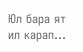Юл бара ят ил карап…